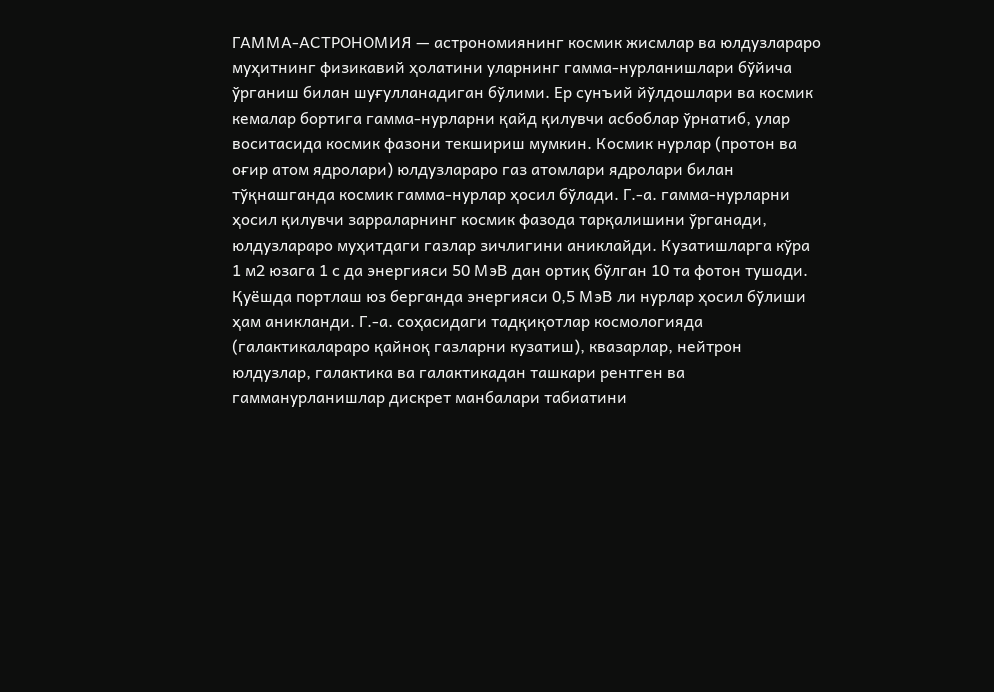ГАММА-АСТРОНОМИЯ — астрономиянинг космик жисмлар ва юлдузлараро муҳитнинг физикавий ҳолатини уларнинг гамма-нурланишлари бўйича ўрганиш билан шуғулланадиган бўлими. Ер сунъий йўлдошлари ва космик кемалар бортига гамма-нурларни қайд қилувчи асбоблар ўрнатиб, улар воситасида космик фазони текшириш мумкин. Космик нурлар (протон ва оғир атом ядролари) юлдузлараро газ атомлари ядролари билан тўқнашганда космик гамма-нурлар ҳосил бўлади. Г.-а. гамма-нурларни ҳосил қилувчи зарраларнинг космик фазода тарқалишини ўрганади, юлдузлараро муҳитдаги газлар зичлигини аниклайди. Кузатишларга кўра 1 м2 юзага 1 с да энергияси 50 МэВ дан ортиқ бўлган 10 та фотон тушади. Қуёшда портлаш юз берганда энергияси 0,5 МэВ ли нурлар ҳосил бўлиши ҳам аникланди. Г.-а. соҳасидаги тадқиқотлар космологияда (галактикалараро қайноқ газларни кузатиш), квазарлар, нейтрон юлдузлар, галактика ва галактикадан ташкари рентген ва гамманурланишлар дискрет манбалари табиатини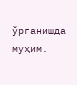ўрганишда муҳим.